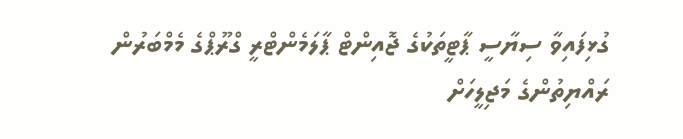ގުޅިފައިވާ ސިޔާސީ ޕާޓީތަކުގެ ޖޮއިންޓް ޕާލަމެންޓްރީ ގްރޫޕްގެ މެމްބަރުން ރައްޔިތުންގެ މަޖިލީހަށް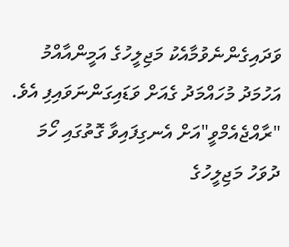ވަދައިގެންނެވުމާއެކު މަޖިލީހުގެ އަމީންއާއްމު އަހުމަދު މުހައްމަދު ގެއަށް ވަޑައިގަންނަވައިފި އެވެ.
"ރާއްޖެއެމްވީ"އަށް އެނގިފައިވާ ގޮތުގައި ހޯމަ ދުވަހު މަޖިލީހުގެ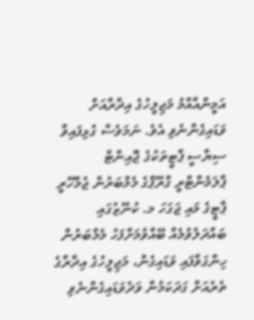އަމީންއާއްމު މަޖިލީހުގެ އިދާރާއަށް ވަޑައިގެންނެވި އެވެ. ނަމަވެސް ގުޅިފައިވާ ސިޔާސީ ޕާޓީތަކުގެ ޖޮއިންޓް ޕާލަމެންޓްރީ ގްރޫޕްގެ މެމްބަރުން ޖުމްހޫރީ ޕާޓީގެ މައި ޖަގަހަ މ. ކުނޫޒުގައި ބައްދަލުވުމެއް ބޭއްވުމަށްފަހު މެމްބަރުން ހިންގަވާފައި ވަޑައިގެން، މަޖިލީހުގެ އިދާރާގެ ތެރެއަށް ގަދަކަމުން ވަދެވަޑައިގެންނެވި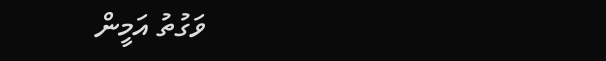ވަގުތު އަމީން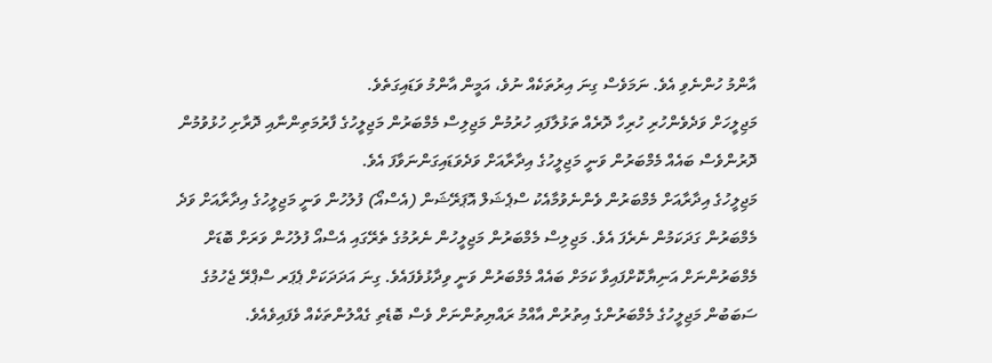އާންމު ހުންނެވި އެވެ. ނަމަވެސް ގިނަ އިރުތަކެއް ނުވެ، އަމީން އާންމު ވަޑައިގަތެވެ.
މަޖިލީހަށް ވަދެވެންހުރި ހުރިހާ ދޮރެއް ތަޅުލާފައި ހުރުމުން މަޖިލިސް މެމްބަރުން މަޖިލީހުގެ ފާރުމަތިންނާއި ދޮރާށި ހުޅުވުމުން ދޮރުންވެސް ބައެއް މެމްބަރުން ވަނީ މަޖިލީހުގެ އިދާރާއަށް ވަދެވަޑައިގަންނަވާފަ އެވެ.
މަޖިލީހުގެ އިދާރާއަށް މެމްބަރުން ވެންނެވުމާއެކު ސްޕެޝަލް އޮޕަރޭޝަން (އެސްއޯ) ފުލުހުން ވަނީ މަޖިލީހުގެ އިދާރާއަށް ވަދެ މެމްބަރުން ގަދަކަމުން ނެރެފަ އެވެ. މަޖިލިސް މެމްބަރުން މަޖިލީހުން ނެރުމުގެ ތެރޭގައި އެސްއޯ ފުލުހުން ވަރަށް ބޮޑަށް މެމްބަރުންނަށް އަނިޔާކޮށްފައިވާ ކަމަށް ބައެއް މެމްބަރުން ވަނީ ވިދާޅުވެފައެވެ. ގިނަ އަދަދަކަށް ޕެޕަރ ސްޕްރޭ ޖެހުމުގެ ސަބަބުން މަޖިލީހުގެ މެމްބަރުންގެ އިތުރުން އާއްމު ރައްޔިތުންނަށް ވެސް ބޮޑެތި ގެއްލުންތަކެއް ވެފައިވެއެވެ.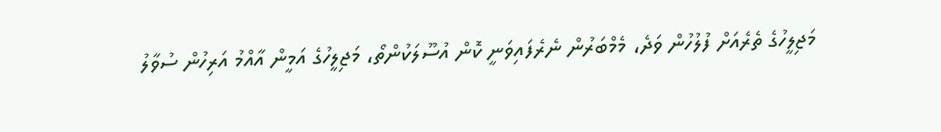މަޖިލީހުގެ ތެރެއަށް ފުލުހުން ވަދެ، މެމްބަރުން ނެރެފައިވަނީ ކޮން އުސޫލަކުންތޯ، މަޖިލީހުގެ އަމީން އާއްމު އަރިހުން ސުވާލު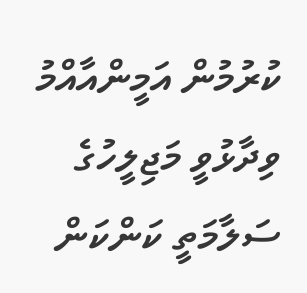ކުރުމުން އަމީންއާއްމު ވިދާޅުވީ މަޖިލީހުގެ ސަލާމަތީ ކަންކަން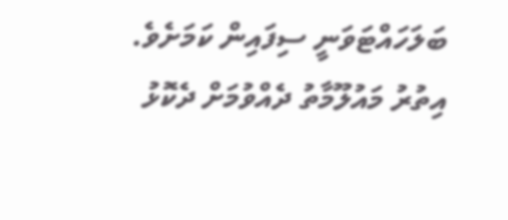ބަލަހައްޓަވަނީ ސިފައިން ކަމަށެވެ. އިތުރު މައުލޫމާތު ދެއްވުމަށް ދެކޮޅު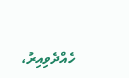ހެއްދެވިއިރު،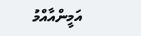އަމީންއާއްމު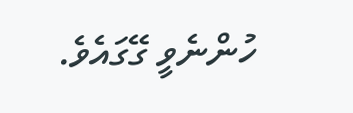ހުންނެވީ ގޭގައެވެ.